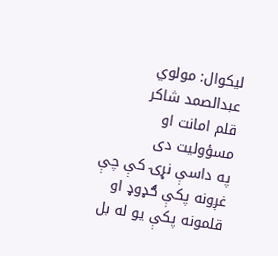لیکوال: مولوي عبدالصمد شاکر
قلم امانت او مسؤولیت دی
په داسې نړۍ کې چې غږونه پکې ګډوډ او قلمونه پکې یو له بل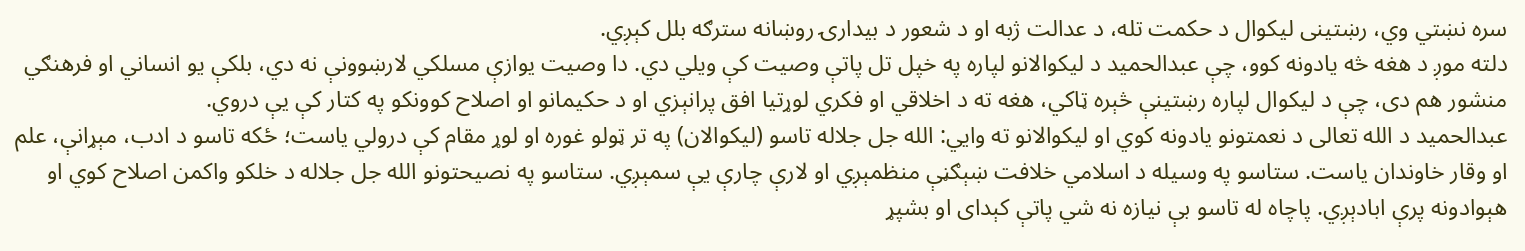سره نښتي وي، رښتینی لیکوال د حکمت تله، د عدالت ژبه او د شعور د بيدارۍ روښانه سترګه بلل کېږي.
دلته موږ د هغه څه یادونه کوو، چې عبدالحمید د لیکوالانو لپاره په خپل تل پاتې وصیت کې ویلي دي. دا وصیت یوازې مسلکي لارښوونې نه دي، بلکې یو انساني او فرهنګي منشور هم دی، چې د لیکوال لپاره رښتينې څېره ټاکي، هغه ته د اخلاقي او فکري لوړتیا افق پرانېزي او د حکیمانو او اصلاح کوونکو په کتار کې یې دروي.
عبدالحمید د الله تعالی د نعمتونو یادونه کوي او لیکوالانو ته وایي: الله جل جلاله تاسو (لیکوالان) په تر ټولو غوره او لوړ مقام کې درولي یاست؛ ځکه تاسو د ادب، مېړانې، علم او وقار خاوندان یاست. ستاسو په وسیله د اسلامي خلافت ښېګڼې منظمېږي او لارې چارې یې سمېږي. ستاسو په نصیحتونو الله جل جلاله د خلکو واکمن اصلاح کوي او هېوادونه پرې ابادېږي. پاچاه له تاسو بې نیازه نه شي پاتې کېدای او بشپړ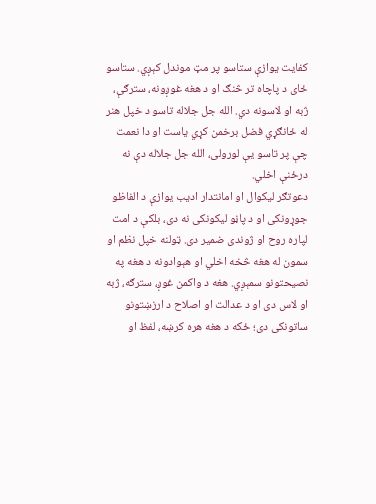کفایت یوازې ستاسو پر مټ موندل کېږي. ستاسو ځای د پاچاه تر څنګ او د هغه غوږونه، سترګې، ژبه او لاسونه دي. الله جل جلاله تاسو د خپل هنر له ځانګړي فضل برخمن کړي یاست او دا نعمت چې پر تاسو یې لورولی، الله جل جلاله دې نه درځنې اخلي.
دعوتګر لیکوال او امانتدار ادیب یوازې د الفاظو جوړونکی او د پاڼو لیکونکی نه دی، بلکې د امت لپاره روح او ژوندى ضمیر دی. ټولنه خپل نظم او سمون له هغه څخه اخلي او هېوادونه د هغه په نصیحتونو سمېږي. هغه د واکمن غوږ، سترګه، ژبه او لاس دی او د عدالت او اصلاح د ارزښتونو ساتونکی دی؛ ځکه د هغه هره کرښه، لفظ او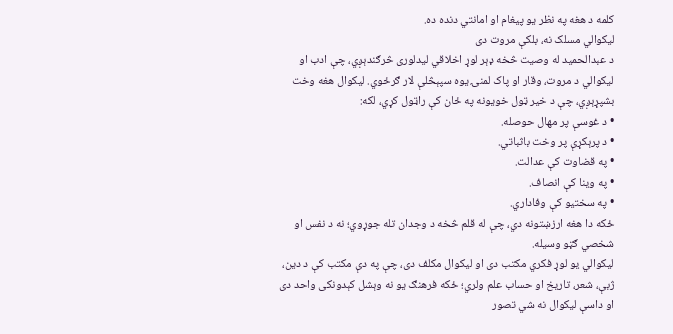کلمه د هغه په نظر یو پیغام او امانتي دنده ده.
لیکوالي مسلک نه، بلکې مروت دی
د عبدالحمید له وصیت څخه ډېر لوړ اخلاقي لیدلوری څرګندېږي، چې ادب او لیکوالي د مروت، وقار او پاک لمنۍ یوه سپېڅلې لار ګرځوي. لیکوال هغه وخت بشپړېږي، چې د خیر ټول خویونه په ځان کې راټول کړي، لکه:
• د غوسې پر مهال حوصله.
• د پرېکړې پر وخت باثباتي.
• په قضاوت کې عدالت.
• په وینا کې انصاف.
• په سختیو کې وفاداري.
ځکه دا هغه ارزښتونه دي، چې له قلم څخه د وجدان تله جوړوي؛ نه د نفس او شخصي ګټو وسیله.
لیکوالي یو لوړ فکري مکتب دی او لیکوال مکلف دی، چې په دې مکتب کې د دین، ژبې، شعر، تاریخ او حساب علم ولري؛ ځکه فرهنګ یو نه وېشل کېدونکی واحد دی او داسې لیکوال نه شي تصور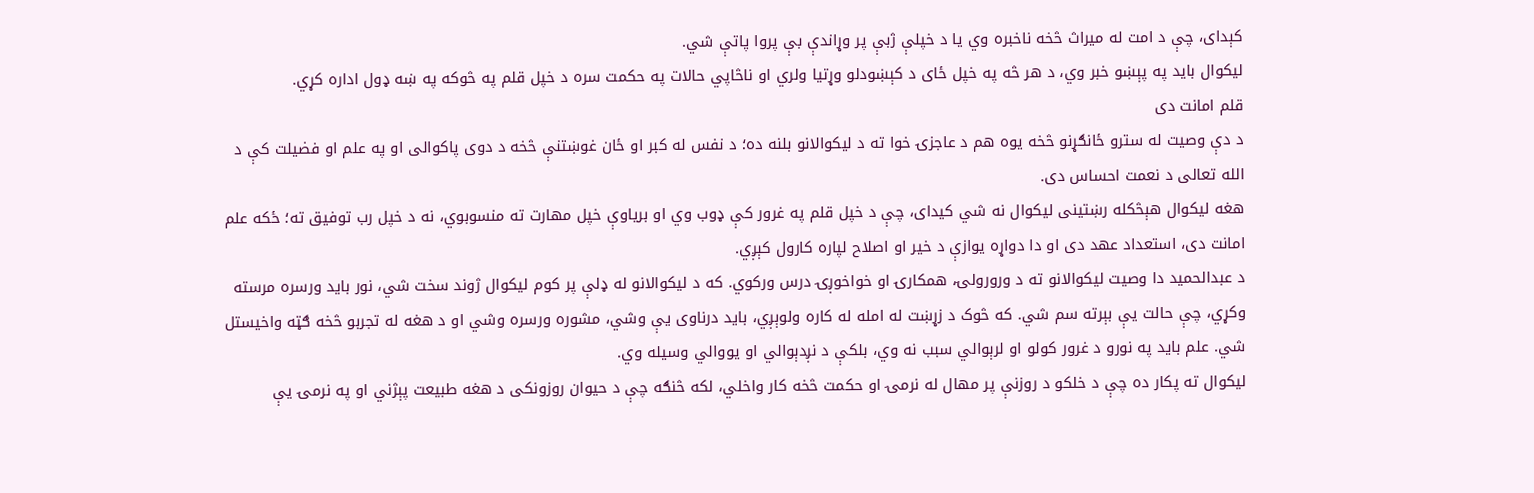کېدای، چې د امت له میراث څخه ناخبره وي یا د خپلې ژبې پر وړاندې بې پروا پاتې شي.
لیکوال باید په پېښو خبر وي، د هر څه په خپل ځای د کېښودلو وړتیا ولري او ناڅاپي حالات په حکمت سره د خپل قلم په څوکه په ښه ډول اداره کړي.
قلم امانت دی
د دې وصیت له سترو ځانګړنو څخه یوه هم د عاجزۍ خوا ته د لیکوالانو بلنه ده؛ د نفس له کبر او ځان غوښتنې څخه د دوی پاکوالی او په علم او فضیلت کې د الله تعالی د نعمت احساس دی.
هغه لیکوال هېڅکله رښتینی لیکوال نه شي کیدای، چې د خپل قلم په غرور کې ډوب وي او بریاوې خپل مهارت ته منسوبوي، نه د خپل رب توفیق ته؛ ځکه علم امانت دی، استعداد عهد دی او دا دواړه یوازې د خیر او اصلاح لپاره کارول کېږي.
د عبدالحمید دا وصیت لیکوالانو ته د ورورولۍ، همکارۍ او خواخوږۍ درس ورکوي. که د ليکوالانو له ډلې پر کوم لیکوال ژوند سخت شي، نور باید ورسره مرسته وکړي، چې حالت يې بېرته سم شي. که څوک د زړښت له امله له کاره ولوېږي، باید درناوی یې وشي، مشوره ورسره وشي او د هغه له تجربو څخه ګټه واخیستل شي. علم باید په نورو د غرور کولو او لرېوالي سبب نه وي، بلکې د نږدېوالي او یووالي وسیله وي.
لیکوال ته پکار ده چې د خلکو د روزنې پر مهال له نرمۍ او حکمت څخه کار واخلي، لکه څنګه چې د حیوان روزونکی د هغه طبیعت پېژني او په نرمۍ یې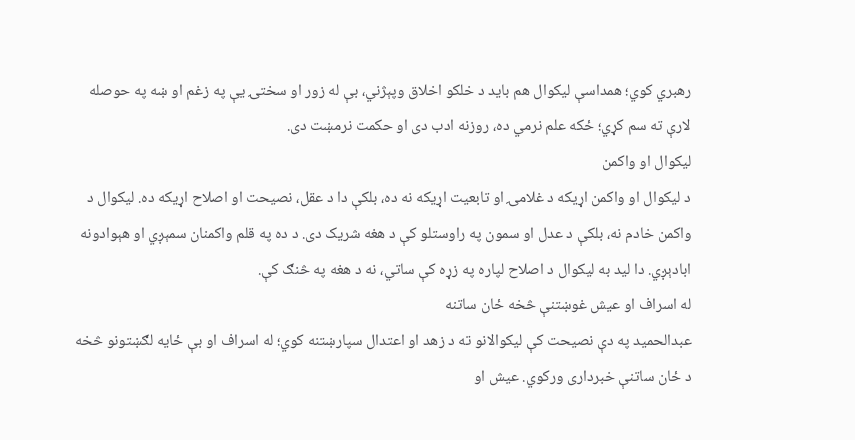رهبري کوي؛ همداسې لیکوال هم باید د خلکو اخلاق وپېژني، بې له زور او سختۍ یې په زغم او ښه په حوصله لارې ته سم کړي؛ ځکه علم نرمي ده، روزنه ادب دی او حکمت نرمښت دی.
لیکوال او واکمن
د لیکوال او واکمن اړیکه د غلامۍ او تابعیت اړیکه نه ده، بلکې دا د عقل، نصیحت او اصلاح اړیکه ده. لیکوال د واکمن خادم نه، بلکې د عدل او سمون په راوستلو کې د هغه شریک دی. د ده په قلم واکمنان سمېږي او هېوادونه ابادېږي. دا لید به لیکوال د اصلاح لپاره په زړه کې ساتي، نه د هغه په څنګ کې.
له اسراف او عیش غوښتنې څخه ځان ساتنه
عبدالحمید په دې نصیحت کې لیکوالانو ته د زهد او اعتدال سپارښتنه کوي؛ له اسراف او بې ځایه لګښتونو څخه د ځان ساتنې خبرداری ورکوي. عیش او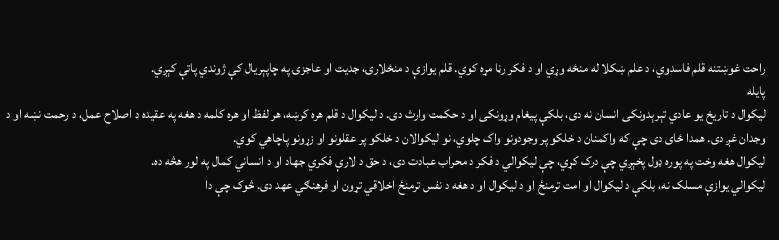راحت غوښتنه قلم فاسدوي، د علم ښکلا له منځه وړي او د فکر رڼا مړه کوي. قلم یوازې د منځلارۍ، جديت او عاجزۍ په چاپېريال کې ژوندي پاتې کېږي.
پایله
لیکوال د تاریخ یو عادي تېرېدونکی انسان نه دی، بلکې پیغام وړونکی او د حکمت وارث دی. د ليکوال د قلم هره کرښه، هر لفظ او هره کلمه د هغه په عقیده د اصلاح عمل، د رحمت نښه او د وجدان غږ دی. همدا ځای دی چې که واکمنان د خلکو پر وجودونو واک چلوي، نو لیکوالان د خلکو پر عقلونو او زړونو پاچاهي کوي.
لیکوال هغه وخت په پوره ډول پخېږي چې درک کړي، چې لیکوالي د فکر د محراب عبادت دی، د حق د لارې فکري جهاد او د انساني کمال په لور هڅه ده.
لیکوالي یوازې مسلک نه، بلکې د لیکوال او امت ترمنځ او د لیکوال او د هغه د نفس ترمنځ اخلاقي تړون او فرهنګي عهد دی. څوک چې دا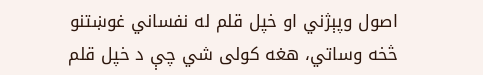اصول وپېژني او خپل قلم له نفساني غوښتنو څخه وساتي، هغه کولی شي چې د خپل قلم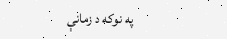په نوکه د زمانې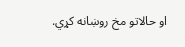او حالاتو مخ روښانه کړي.